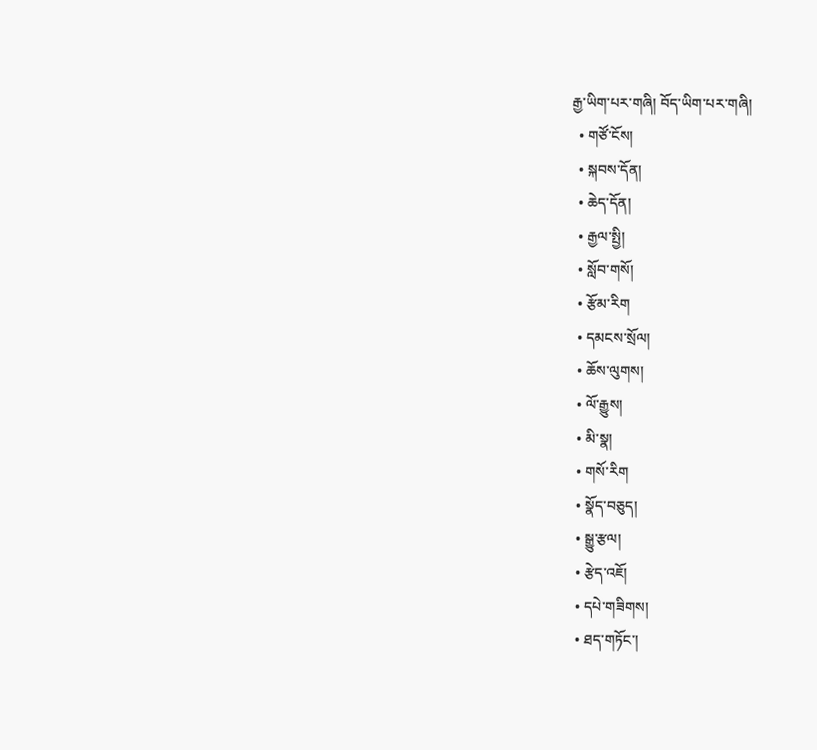རྒྱ་ཡིག་པར་གཞི། བོད་ཡིག་པར་གཞི།
  • གཙོ་ངོས།
  • སྐབས་དོན།
  • ཆེད་དོན།
  • རྒྱལ་སྤྱི།
  • སློབ་གསོ།
  • རྩོམ་རིག
  • དམངས་སྲོལ།
  • ཆོས་ལུགས།
  • ལོ་རྒྱུས།
  • མི་སྣ།
  • གསོ་རིག
  • སྣོད་བཅུད།
  • སྒྱུ་རྩལ།
  • རྩེད་འཇོ།
  • དཔེ་གཟིགས།
  • ཐད་གཏོང་།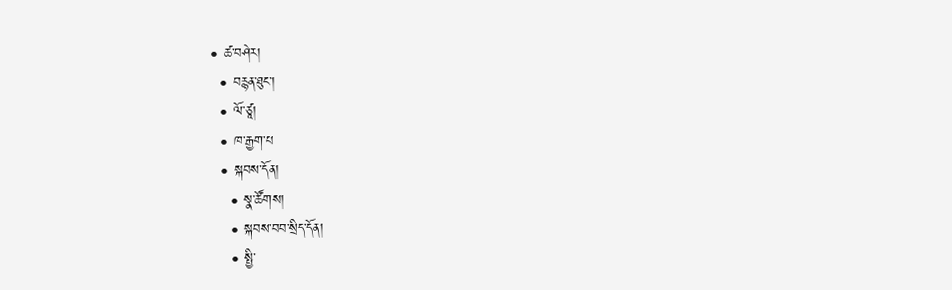• ཚ་བཤེར།
  • བརྙན་ཐུང་།
  • ལོ་ཙཱ།
  • ཁ་རྒྱག་པ
  • སྐབས་དོན།
    • སྣ་ཚོགས།
    • སྐབས་བབ་སྲིད་དོན།
    • སྤྱི་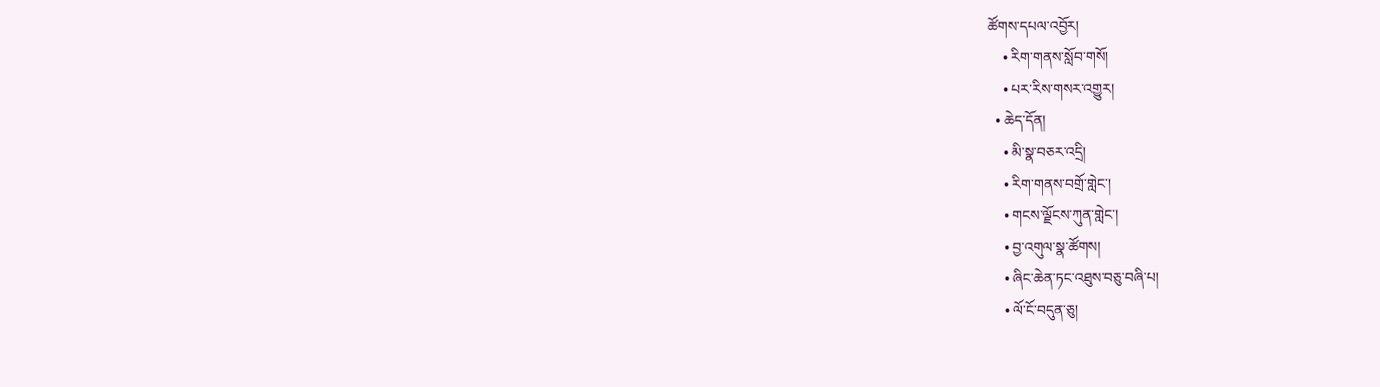ཚོགས་དཔལ་འབྱོར།
    • རིག་གནས་སློབ་གསོ།
    • པར་རིས་གསར་འགྱུར།
  • ཆེད་དོན།
    • མི་སྣ་བཅར་འདྲི།
    • རིག་གནས་བགྲོ་གླེང་།
    • གངས་ལྗོངས་ཀུན་གླེང་།
    • བྱ་འགུལ་སྣ་ཚོགས།
    • ཞིང་ཆེན་ཏང་འཐུས་བཅུ་བཞི་པ།
    • ལོ་ངོ་བདུན་ཅུ།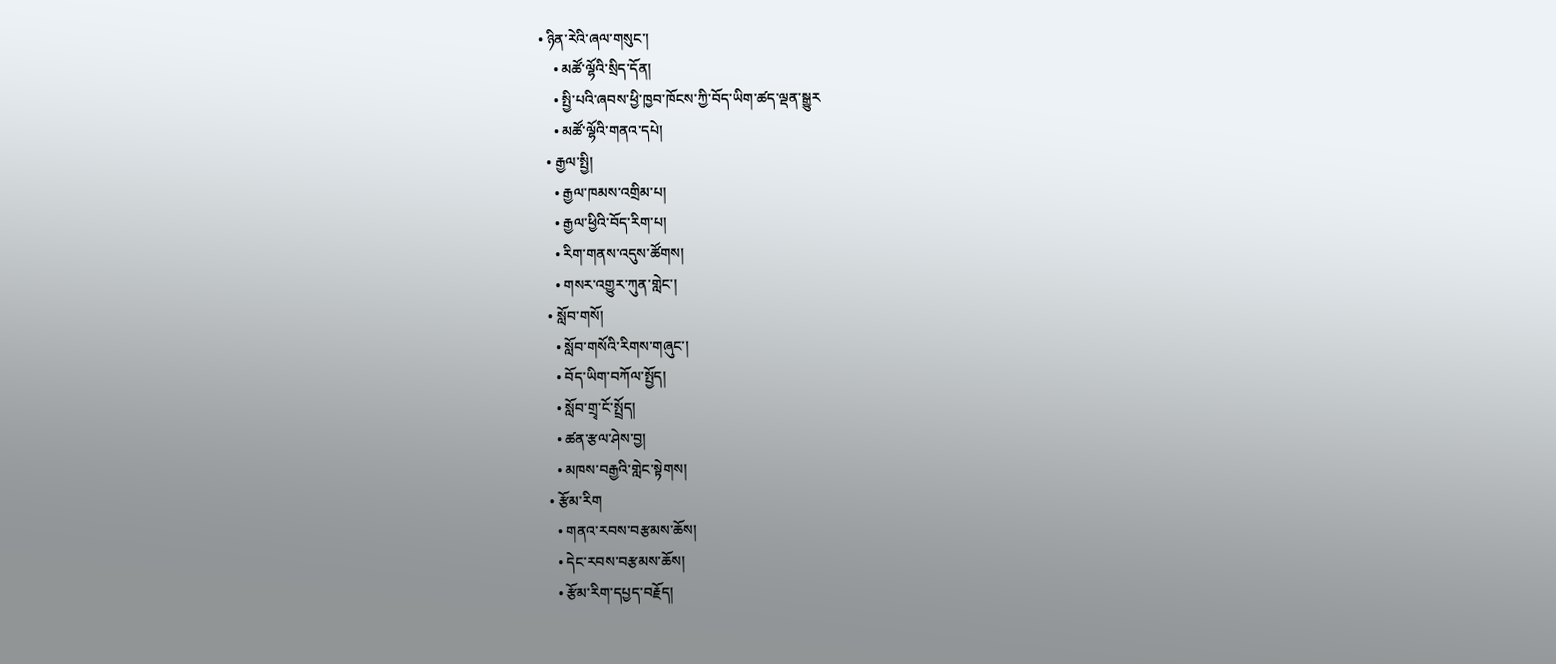• ཉིན་རེའི་ཞལ་གསུང་།
    • མཚོ་ལྷོའི་སྲིད་དོན།
    • སྤྱི་པའི་ཞབས་ཕྱི་ཁྱབ་ཁོངས་ཀྱི་བོད་ཡིག་ཚད་ལྡན་སྒྱུར
    • མཚོ་ལྷོའི་གནའ་དཔེ།
  • རྒྱལ་སྤྱི།
    • རྒྱལ་ཁམས་འགྲིམ་པ།
    • རྒྱལ་ཕྱིའི་བོད་རིག་པ།
    • རིག་གནས་འདུས་ཚོགས།
    • གསར་འགྱུར་ཀུན་གླེང་།
  • སློབ་གསོ།
    • སློབ་གསོའི་རིགས་གཞུང་།
    • བོད་ཡིག་བཀོལ་སྤྱོད།
    • སློབ་གྲྭ་ངོ་སྤྲོད།
    • ཚན་རྩལ་ཤེས་བྱ།
    • མཁས་བརྒྱའི་གླེང་སྟེགས།
  • རྩོམ་རིག
    • གནའ་རབས་བརྩམས་ཆོས།
    • དེང་རབས་བརྩམས་ཆོས།
    • རྩོམ་རིག་དཔྱད་བརྗོད།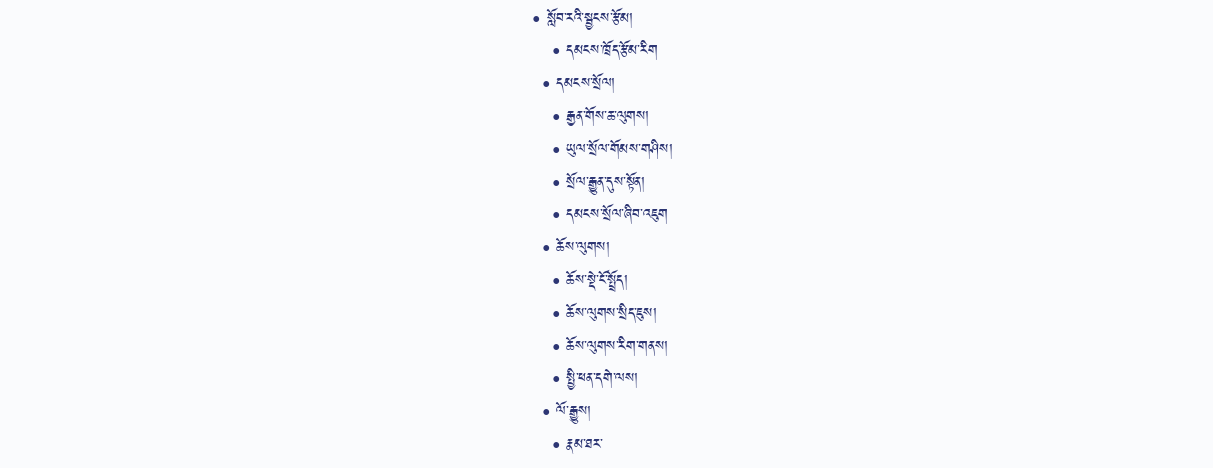• སློབ་རའི་སྦྱངས་རྩོམ།
    • དམངས་ཁྲོད་རྩོམ་རིག
  • དམངས་སྲོལ།
    • རྒྱན་གོས་ཆ་ལུགས།
    • ཡུལ་སྲོལ་གོམས་གཤིས།
    • སྲོལ་རྒྱུན་དུས་སྟོན།
    • དམངས་སྲོལ་ཞིབ་འཇུག
  • ཆོས་ལུགས།
    • ཆོས་སྡེ་ངོ་སྤྲོད།
    • ཆོས་ལུགས་སྲིད་ཇུས།
    • ཆོས་ལུགས་རིག་གནས།
    • སྤྱི་ཕན་དགེ་ལས།
  • ལོ་རྒྱུས།
    • རྣམ་ཐར་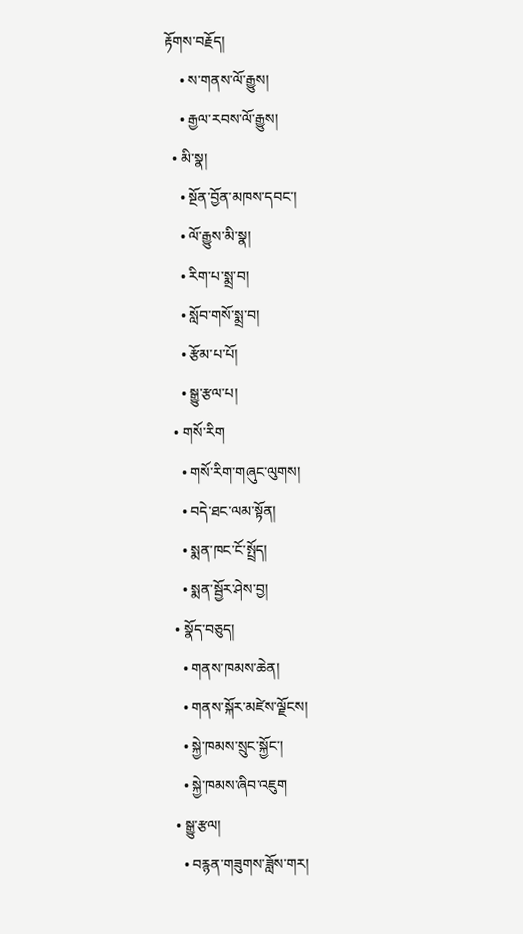རྟོགས་བརྗོད།
    • ས་གནས་ལོ་རྒྱུས།
    • རྒྱལ་རབས་ལོ་རྒྱུས།
  • མི་སྣ།
    • སྔོན་བྱོན་མཁས་དབང་།
    • ལོ་རྒྱུས་མི་སྣ།
    • རིག་པ་སྨྲ་བ།
    • སློབ་གསོ་སྨྲ་བ།
    • རྩོམ་པ་པོ།
    • སྒྱུ་རྩལ་པ།
  • གསོ་རིག
    • གསོ་རིག་གཞུང་ལུགས།
    • བདེ་ཐང་ལམ་སྟོན།
    • སྨན་ཁང་ངོ་སྤྲོད།
    • སྨན་སྦྱོར་ཤེས་བྱ།
  • སྣོད་བཅུད།
    • གནས་ཁམས་ཆེན།
    • གནས་སྐོར་མཛེས་ལྗོངས།
    • སྐྱེ་ཁམས་སྲུང་སྐྱོང་།
    • སྐྱེ་ཁམས་ཞིབ་འཇུག
  • སྒྱུ་རྩལ།
    • བརྙན་གཟུགས་ཟློས་གར།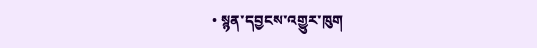• སྙན་དབྱངས་འགྱུར་ཁུག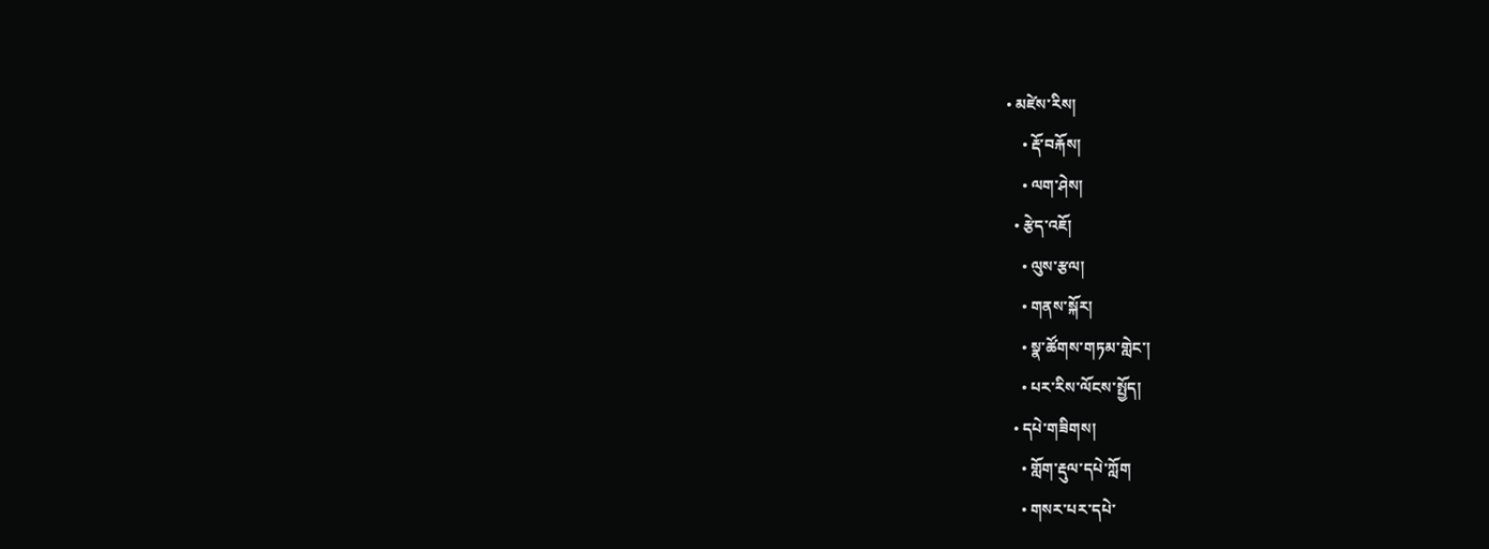• མཛེས་རིས།
    • རྡོ་བརྐོས།
    • ལག་ཤེས།
  • རྩེད་འཇོ།
    • ལུས་རྩལ།
    • གནས་སྐོར།
    • སྣ་ཚོགས་གཏམ་གླེང་།
    • པར་རིས་ལོངས་སྤྱོད།
  • དཔེ་གཟིགས།
    • གློག་རྡུལ་དཔེ་ཀློག
    • གསར་པར་དཔེ་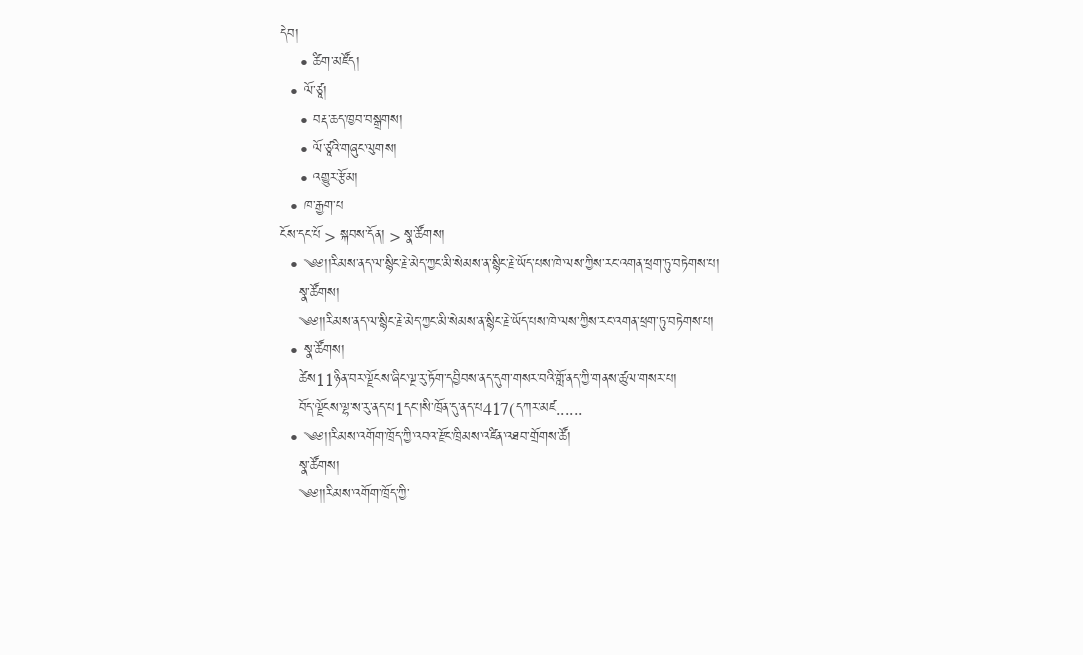དེབ།
    • ཚིག་མཛོད།
  • ལོ་ཙཱ།
    • བརྡ་ཆད་ཁྱབ་བསྒྲགས།
    • ལོ་ཙཱའི་གཞུང་ལུགས།
    • འགྱུར་རྩོམ།
  • ཁ་རྒྱག་པ
ངོས་དང་པོ > སྐབས་དོན། > སྣ་ཚོགས།
  • ༄༅།།རིམས་ནད་ལ་སྙིང་རྗེ་མེད་ཀྱང་མི་སེམས་ན་སྙིང་རྗེ་ཡོད་པས་ཁེ་ལས་ཀྱིས་རང་འགན་ཕྲག་ཏུ་བཏེགས་པ།
    སྣ་ཚོགས།
    ༄༅།།རིམས་ནད་ལ་སྙིང་རྗེ་མེད་ཀྱང་མི་སེམས་ན་སྙིང་རྗེ་ཡོད་པས་ཁེ་ལས་ཀྱིས་རང་འགན་ཕྲག་ཏུ་བཏེགས་པ།
  • སྣ་ཚོགས།
    ཚེས11ཉིན་བར་ལྗོངས་ཞིང་ལྔ་རུ་ཏོག་དབྱིབས་ནད་དུག་གསར་བའི་གློ་ནད་ཀྱི་གནས་ཚུལ་གསར་པ།
    བོད་ལྗོངས་ལྷ་ས་རུ་ནད་པ1དང་།སི་ཁྲོན་དུ་ནད་པ417(དཀར་མཛ......
  • ༄༅།།རིམས་འགོག་ཁྲོད་ཀྱི་འབའ་རྫོང་ཁྲིམས་འཛིན་འཐབ་གྲོགས་ཚོ།
    སྣ་ཚོགས།
    ༄༅།།རིམས་འགོག་ཁྲོད་ཀྱི་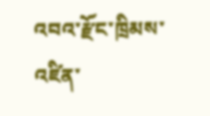འབའ་རྫོང་ཁྲིམས་འཛིན་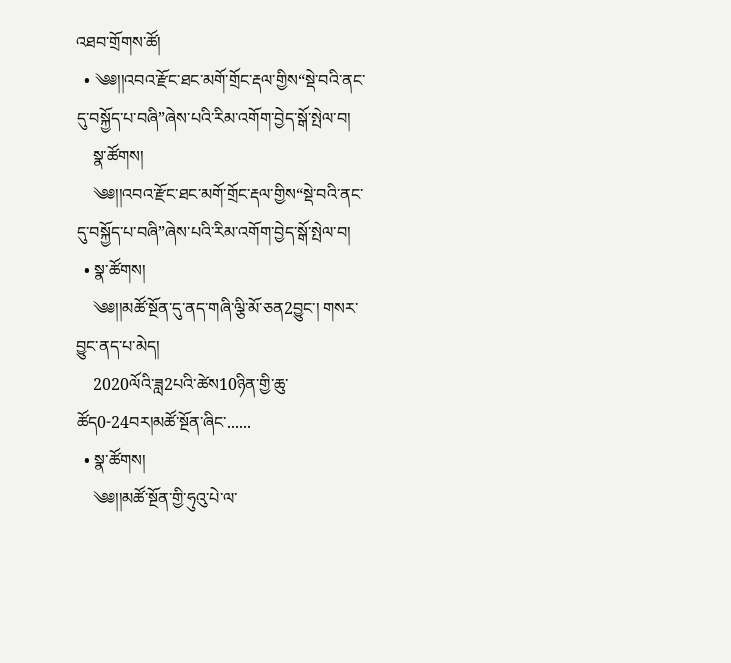འཐབ་གྲོགས་ཚོ།
  • ༄༅།།འབའ་རྫོང་ཐང་མགོ་གྲོང་རྡལ་གྱིས“སྡེ་བའི་ནང་དུ་བསྐྱོད་པ་བཞི”ཞེས་པའི་རིམ་འགོག་བྱེད་སྒོ་སྤེལ་བ།
    སྣ་ཚོགས།
    ༄༅།།འབའ་རྫོང་ཐང་མགོ་གྲོང་རྡལ་གྱིས“སྡེ་བའི་ནང་དུ་བསྐྱོད་པ་བཞི”ཞེས་པའི་རིམ་འགོག་བྱེད་སྒོ་སྤེལ་བ།
  • སྣ་ཚོགས།
    ༄༅།།མཚོ་སྔོན་དུ་ནད་གཞི་ལྕི་མོ་ཅན2བྱུང་། གསར་བྱུང་ནད་པ་མེད།
    2020ལོའི་ཟླ2པའི་ཚེས10ཉིན་གྱི་ཆུ་ཚོད0-24བར།མཚོ་སྔོན་ཞིང་......
  • སྣ་ཚོགས།
    ༄༅།།མཚོ་སྔོན་གྱི་ཧུའུ་པེ་ལ་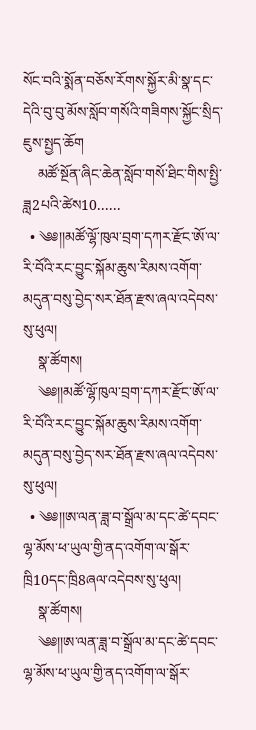སོང་བའི་སྨོན་བཅོས་རོགས་སྐྱོར་མི་སྣ་དང་དེའི་བུ་བུ་མོས་སློབ་གསོའི་གཟིགས་སྐྱོང་སྲིད་ཇུས་སྤྱད་ཆོག
    མཚོ་སྔོན་ཞིང་ཆེན་སློབ་གསོ་ཐིང་གིས་སྤྱི་ཟླ2པའི་ཚེས10......
  • ༄༅།།མཚོ་ལྷོ་ཁུལ་བྲག་དཀར་རྫོང་ཨོ་ལ་རི་བོའི་རང་བྱུང་སྐོམ་ཆུས་རིམས་འགོག་མདུན་བསུ་བྱེད་སར་ཐོན་རྫས་ཞལ་འདེབས་སུ་ཕུལ།
    སྣ་ཚོགས།
    ༄༅།།མཚོ་ལྷོ་ཁུལ་བྲག་དཀར་རྫོང་ཨོ་ལ་རི་བོའི་རང་བྱུང་སྐོམ་ཆུས་རིམས་འགོག་མདུན་བསུ་བྱེད་སར་ཐོན་རྫས་ཞལ་འདེབས་སུ་ཕུལ།
  • ༄༅།།ཨ་ལན་ཟླ་བ་སྒྲོལ་མ་དང་ཚེ་དབང་ལྷ་མོས་ཕ་ཡུལ་གྱི་ནད་འགོག་ལ་སྒོར་ཁྲི10དང་ཁྲི8ཞལ་འདེབས་སུ་ཕུལ།
    སྣ་ཚོགས།
    ༄༅།།ཨ་ལན་ཟླ་བ་སྒྲོལ་མ་དང་ཚེ་དབང་ལྷ་མོས་ཕ་ཡུལ་གྱི་ནད་འགོག་ལ་སྒོར་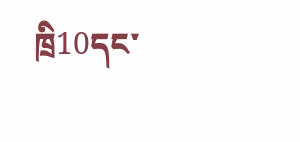ཁྲི10དང་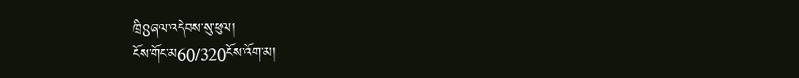ཁྲི8ཞལ་འདེབས་སུ་ཕུལ།
ངོས་གོང་མ60/320ངོས་འོག་མ།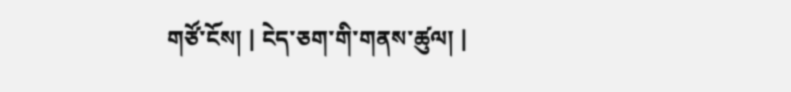གཙོ་ངོས། | ངེད་ཅག་གི་གནས་ཚུལ། |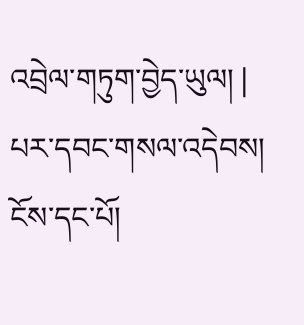འབྲེལ་གཏུག་བྱེད་ཡུལ། | པར་དབང་གསལ་འདེབས།
ངོས་དང་པོ།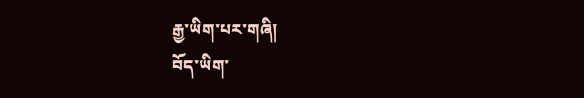རྒྱ་ཡིག་པར་གཞི།
བོད་ཡིག་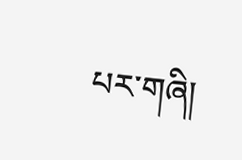པར་གཞི།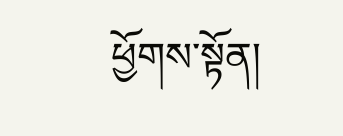ཕྱོགས་སྟོན།